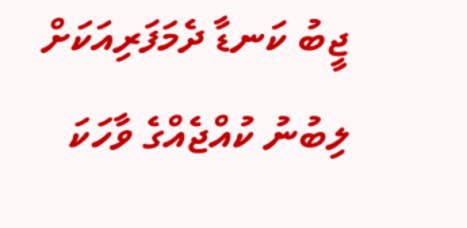ޖީބު ކަނޑާ ދެމަފަރިއަކަށް ލިބުނު ކުއްޖެއްގެ ވާހަކަ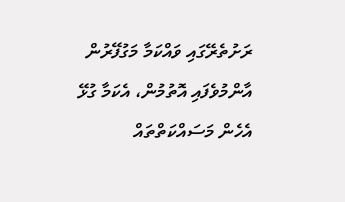ރަށުތެރޭގައި ވައްކަމާ މަގުފޭރުން އާންމުވެފައި އޮތުމުން، އެކަމާ ގުޅޭ އެހެން މަސައްކަތްތައް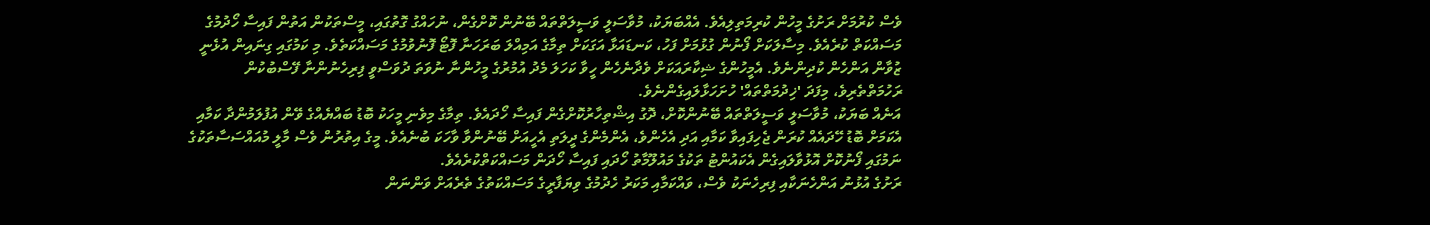ވެސް ކުރުމަށް ރަށުގެ މީހުން ކުރިމަތިލިއެވެ. އެއްބަޔަކު، މުވާސަލީ ވަސީލަތްތައް ބޭނުން ކޮށްގެން، ނުހައްގު ގޮތުގައި، މީސްތަކުން އަތުން ފައިސާ ހޯދުމުގެ މަސައްކަތް ކުރެއެވެ. މިސާލަކަށް ފޯނުން ގުޅުމަށް ފަހު، ކަނޑައަޅާ އަގަކަށް ތިމާގެ އަމިއްލަ ބަރަހަނާ ފޮޓޯ ފޮނުވުމުގެ މަސައްކަތެވެ. މި ކަމުގައި ގިނައިން އުޅެނީ ޒުވާން އަންހެން ކުދިންނެވެ. އެމީހުންގެ ޝިކާރައަކަށް ވެދާނެހެން ހީވާ ކަހަލަ މެދު އުމުރުގެ މީހުންނާ ނުވަތަ ދުވަސްވީ ފިރިހެނުންނާ ފޭސްބުކުން ރަހުމަތްތެރިވެ، މިފަދަ 'ޚިދުމަތްތައް' ހުށަހަޅާލައިގެންނެވެ.
އަނެއް ބަޔަކު، މުވާސަލީ ވަސީލަތްތައް ބޭނުންކޮށް، ދޮގު އިޝްތިހާރުކޮށްގެން ފައިސާ ހޯދައެވެ. ތިމާގެ މިވެނި މީހަކު ބޮޑު ބައްޔެއްގެ ވޭން އުފުލަމުންދާ ކަމާއި އެކަމަށް ބޮޑު ހޭދައެއް ކުރަން ޖެހިފައިވާ ކަމާއި އަދި އެހެންވެ، އެންމެންގެ ދީލަތި އެހީއަށް ބޭނުންވާ ވާހަކަ ބުނެއެވެ. މީގެ އިތުރުން ވެސް މާލީ މުއައްސަސާތަކުގެ ނަމުގައި ފޯނުކޮށް އޮޅުވާލައިގެން އެކައުންޓު ތަކުގެ މައުލޫމާތު ހޯދައި ފައިސާ ހޯދަން މަސައްކަތްކުރެއެވެ.
ރަށުގެ އުޅުނު އަންހެނަކާއި ފިރިހެނަކު ވެސް، ވައްކަމާއި މަކަރު ހެދުމުގެ ވިޔަފާރީގެ މަސައްކަތުގެ ތެރެއަށް ވަންނަން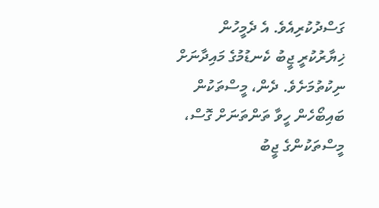ގަސްދުކުރިއެވެ. އެ ދެމީހުން ޚިޔާރުކުރީ ޖީބު ކެނޑުމުގެ މައިދާނަށް ނިކުތުމަށެވެ. ދެން، މީސްތަކުން ބައިބޯހެން ހީވާ ތަންތަނަށް ގޮސް، މީސްތަކުންގެ ޖީބު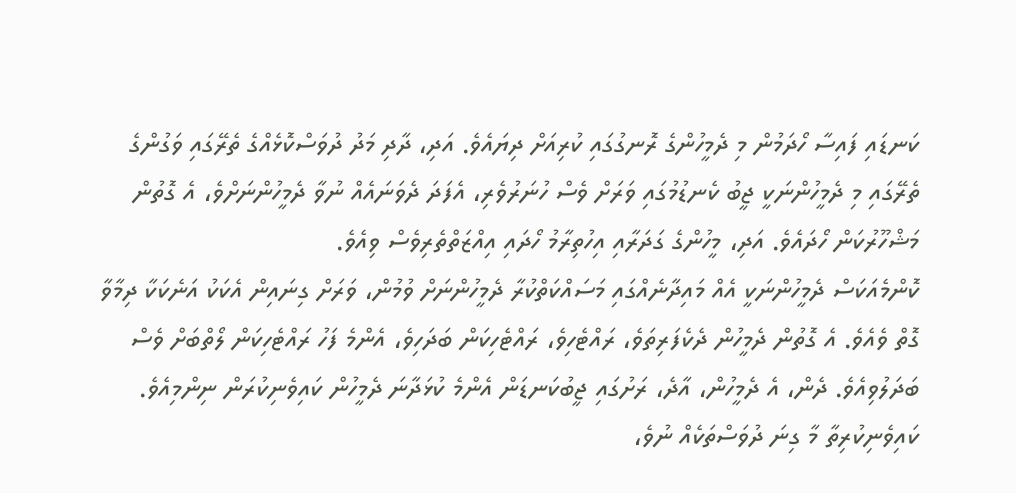ކަނޑައި ފައިސާ ހޯދަމުން މި ދެމީހުންގެ ރޮނގުގައި ކުރިއަށް ދިޔައެވެ. އަދި، ދާދި މަދު ދުވަސްކޮޅެއްގެ ތެރޭގައި ވަގުންގެ ތެރޭގައި މި ދެމީހުންނަކީ ޖީބު ކެނޑުމުގައި ވަރަށް ވެސް ހުނަރުވެރި، އެފަދަ ދެވަނައެއް ނުވާ ދެމީހުންނަށްވެ، އެ ގޮތުން މަޝްހޫރުކަން ހޯދައެވެ. އަދި، މީހުންގެ ގަދަރާއި އިހުތިރާމު ހޯދައި އިއްޒަތްތެރިވެސް ވިއެވެ.
ކޮންމެއަކަސް ދެމީހުންނަކީ އެއް މައިދާނެއްގައި މަސައްކަތްކުރާ ދެމީހުންނަށް ވުމުން، ވަރަށް ގިނައިން އެކަކު އަނެކަކާ ދިމާވާ ގޮތް ވެއެވެ. އެ ގޮތުން ދެމީހުން ދެކެފަރިތަވެ، ރައްޓެހިވެ، ރައްޓެހިކަން ބަދަހިވެ، އެންމެ ފަހު ރައްޓެހިކަން ލޯތްބަށް ވެސް ބަދަލުވިއެވެ. ދެން، އެ ދެމީހުން، އާދެ، ރަށުގައި ޖީބުކަނޑަން އެންމެ ކުޅަދާނަ ދެމީހުން ކައިވެނިކުރަން ނިންމިއެވެ.
ކައިވެނިކުރިތާ މާ ގިނަ ދުވަސްތަކެއް ނުވެ،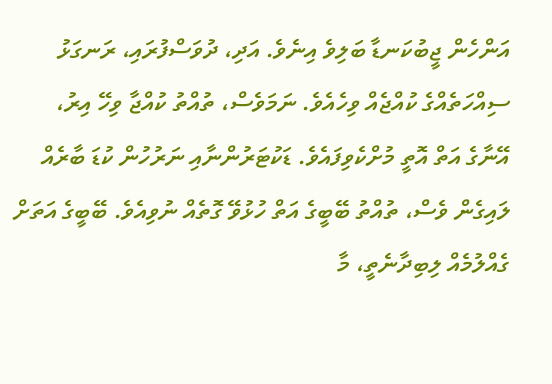އަންހެން ޖީބުކަނޑާ ބަލިވެ އިނެވެ. އަދި، ދުވަސްފުރައި، ރަނގަޅު ސިއްހަތެއްގެ ކުއްޖެއް ވިހެއެވެ. ނަމަވެސް، ތުއްތު ކުއްޖާ ވިހޭ އިރު، އޭނާގެ އަތް އޮތީ މުށްކެވިފައެވެ. ޑަކުޓަރުންނާއި ނަރުހުން ކުޑަ ބާރެއް ލައިގެން ވެސް، ތުއްތު ބޭބީގެ އަތް ހުޅުވޭ ގޮތެއް ނުވިއެވެ. ބޭބީގެ އަތަށް ގެއްލުމެއް ލިބިދާނެތީ، މާ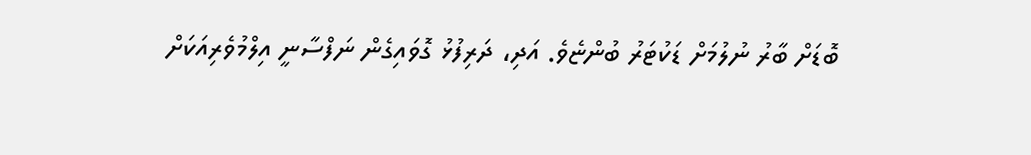ބޮޑަށް ބާރު ނުލުމަށް ޑަކުޓަރު ބުންޏެވެ. އަދި، ދަރިފުޅު ގޮވައިގެން ނަފްސާނީ އިލްމުވެރިއަކަށް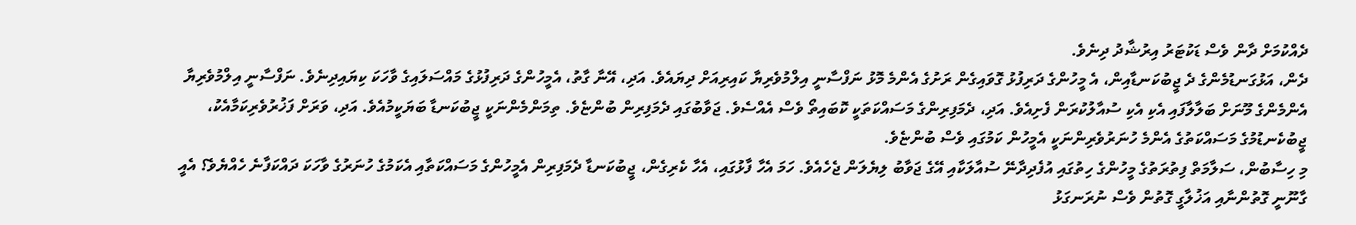ދެއްކުމަށް ދާން ވެސް ޑަކުޓަރު އިރުޝާދު ދިނެވެ.
ދެން، އަޅުގަނޑުމެންގެ ދެ ޖީބުކަނޑާއިން، އެ މީހުންގެ ދަރިފުޅު ގޮވައިގެން ރަށުގެ އެންމެ މޮޅު ނަފްސާނީ އިލްމުވެރިޔާ ކައިރިއަށް ދިޔައެވެ. އަދި، އޭނާ ގާތު، އެމީހުންގެ ދަރިފުޅުގެ މައްސަލައިގެ ވާހަކަ ކިޔައިދިނެވެ. ނަފްސާނީ އިލްމުވެރިޔާ އެންމެންގެ މޫނަށް ބަލާލާފައި އެކި އެކި ސުއާލުކުރަން ފެށިއެވެ. އަދި، ދެމަފިރިންގެ މަސައްކަތަކީ ކޮބައިތޯ ވެސް އެއްސެވެ. ޖަވާބުގައި ދެމަފިރިން ބުންޏެވެ. ތިމަންމެންނަކީ ޖީބުކަނޑާ ބަޔަކީމުއެވެ. އަދި، ވަރަށް ފަޚުރުވެރިކަމާއެކު، ޖީބުކެނޑުމުގެ މަސައްކަތުގެ އެންމެ ހުނަރުވެރިންނަކީ އެމީހުން ކަމުގައި ވެސް ބުންޏެވެ.
މި ހިސާބުން، ސަލާމަތް ފިތުރަތުގެ މީހުންގެ ހިތުގައި އުފެދިދާނޭ ސުއާލަކާއި އޭގެ ޖަވާބު ލިޔެލަން ޖެހެއެވެ. ހަމަ އެހާ ފާޅުގައި، އެހާ ކެރިގެން، ޖީބުކަނޑާ ދެމަފިރިން އެމީހުންގެ މަސައްކަތާއި އެކަމުގެ ހުނަރުގެ ވާހަކަ ދައްކަފާނެ ހެއްޔެވެ؟ އެއީ ގާނޫނީ ގޮތުންނާއި އަޚުލާގީ ގޮތުން ވެސް ނުރަނގަޅު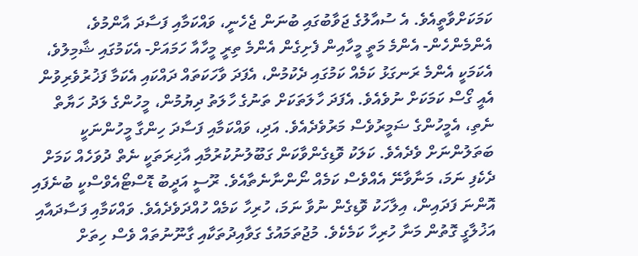ކަމަކަށްވާތީއެވެ. އެ ސުއާލުގެ ޖަވާބުގައި ބުނަން ޖެހެނީ، ވައްކަމާއި ފަސާދަ އާންމުވެ، އެންމެންހެން- އެންމެ މަތީ މީހާއިން ފެށިގެން އެންމެ ތިރީ މީހާއާ ހަމައަށް- އެކަމުގައި ޝާމިލުވެ، އެކަމަކީ އެންމެ ރަނގަޅު ކަމެއް ކަމުގައި ދެކުމުން، އެފަދަ ވާހަކަތައް ދައްކައި އެކަމާ ފަޚުރުވެރިވުން އެއީ ގޯސް ކަމަކަށް ނުވެއެވެ. އެފަދަ ހާލަތަކަށް ތަނުގެ ހާލަތު ދިޔުމުން، މީހުންގެ ލަދު ހަޔާތް ނެތި، އެމީހުންގެ ޟަމީރުވެސް މަރުވެދެއެވެ. އަދި، ވައްކަމާއި ފަސާދަ ހިންގާ މީހުންނަކީ ބަތަލުންނަށް ވެދެއެވެ. ކަލަކު ވޮޑިގެންވާކަން ގަބޫލުނުކުރުމާއި އާޚިރަތަކީ ނެތް ދުވަހެއް ކަމަށް ދެކެފި ނަމަ، މަނާވާނޭ އެއްވެސް ކަމެއް ނޯންނާނެތާއެވެ. ރޫސީ އަދީބު ޑޮސްޓޯއެވްސްކީ ބުނެފައި އޮންނަ ފަދައިން، އިލާހަކު ވޮޑިގެން ނުވާ ނަމަ، ހުރިހާ ކަމެއް ހުއްދަވެދެއެވެ. ވައްކަމާއި ފަސާދައާއި އަޚުލާގީ ގޮތުން މަނާ ހުރިހާ ކަމެކެވެ. މުޖުތަމައުގެ ގަވާއިދުތަކާއި ގާނޫނުތައް ވެސް ހިތަށް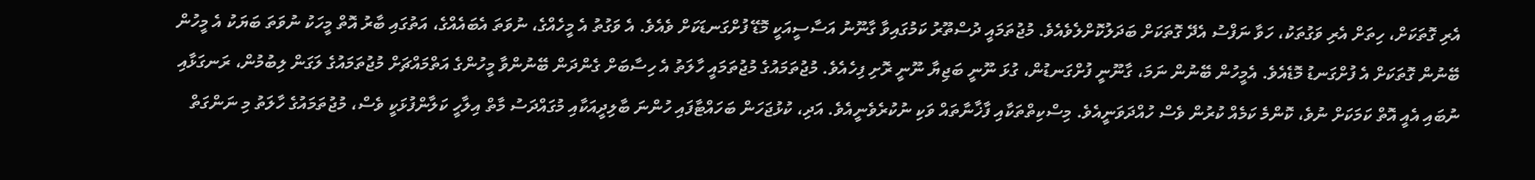އެރި ގޮތަކަށް، ހިތަށް އެރި ވަގުތަކު، ހަވާ ނަފްސު އެދޭ ގޮތަކަށް ބަދަލުކޮށްލެވެއެވެ. މުޖުތަމައީ ދުސްތޫރު ކަމުގައިވާ ގާނޫނު އަސާސީއަކީ މޮޑޭ ފުށްގަނޑަކަށް ވެއެވެ. އެ ވަގުތު އެ މީހެއްގެ، ނުވަތަ އެބައެއްގެ، އަތުގައި ބާރު އޮތް މީހަކު ނުވަތަ ބަޔަކު އެ މީހުން ބޭނުން ގޮތަކަށް އެ ފުށްގަނޑު މޮޑެއެވެ. އެމީހުން ބޭނުން ނަމަ، ގާނޫނީ ފުށްގަނޑުން، ގުޅަ ނޫނީ ބަޖިޔާ ނޫނީ ރޮށި ފިހެއެވެ. މުޖުތަމައުގެ މުޖުތަމައީ ހާލަތު އެ ހިސާބަށް ގެންދަން ބޭނުންވާ މީހުންގެ އަތްމައްޗަށް މުޖުތަމައުގެ ލަގަން ލިބުމުން، ރަނގަޅާއި ނުބައި އެއީ އޮތް ކަމަކަށް ނުވެ، ކޮންމެ ކަމެއް ކުރުން ވެސް ހުއްދަވަނީއެވެ. މިސްކިތްތަކާއި ފާޚާނާތައް ވަކި ނުކުރެވެނީއެވެ. އަދި، ކުޅުޖަހަން ބަހައްޓާފައި ހުންނަ ބާލިދީއަކާއި މުގައްދަސު މާތް އިލާހީ ކަލާންފުޅަކީ ވެސް، މުޖުތަމައުގެ ހާލަތު މި ނަންގަތް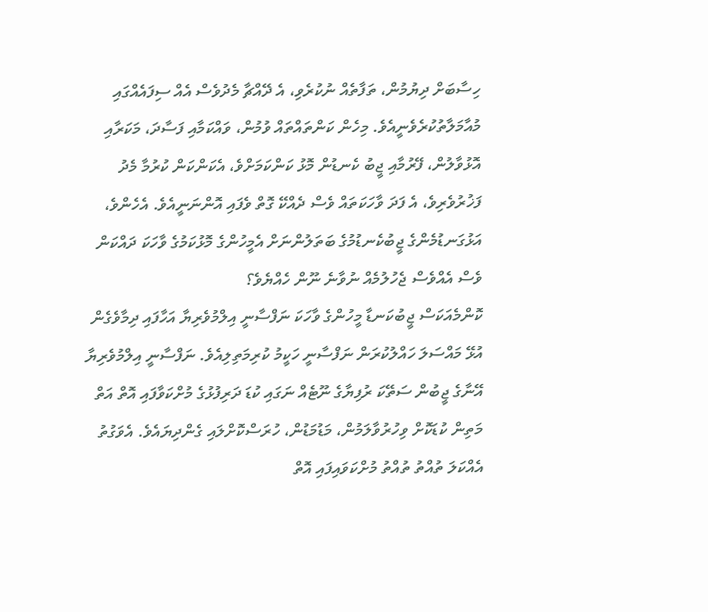ހިސާބަށް ދިޔުމުން، ތަފާތެއް ނުކުރެވި، އެ ދޭއްޗާ މެދުވެސް އެއް ސިފައެއްގައި މުއާމަލާތުކުރެވެނީއެވެ. މިހެން ކަންތައްތައް ވުމުން، ވައްކަމާއި ފަސާދަ، މަކަރާއި އޮޅުވާލުން، ފޭރުމާއި ޖީބު ކެނޑުން މޮޅު ކަންކަމަށްވެ، އެކަންކަން ކުރުމާ މެދު ފަޚުރުވެރިވެ، އެ ފަދަ ވާހަކަތައް ވެސް ދެއްކޭ ގޮތް ވެފައި އޮންނަނީއެވެ. އެހެންވެ، އަޅުގަނޑުމެންގެ ޖީބުކެނޑުމުގެ ބަތަލުންނަށް އެމީހުންގެ މޮޅުކަމުގެ ވާހަކަ ދައްކަން ވެސް އެއްވެސް ޖެހުލުމެއް ނުވާނެ ނޫން ހެއްޔެވެ؟
ކޮންމެއަކަސް ޖީބުކަނޑާ މީހުންގެ ވާހަކަ ނަފްސާނީ އިލްމުވެރިޔާ އަހާފައި ދިމާވެގެން އުޅޭ މައްސަލަ ހައްލުކުރަން ނަފްސާނީ ހަކީމު ކުރިމަތިލިއެވެ. ނަފްސާނީ އިލްމުވެރިޔާ އޭނާގެ ޖީބުން ސަތޭކަ ރުފިޔާގެ ނޫޓެއް ނަގައި ކުޑަ ދަރިފުޅުގެ މުށްކަވާފައި އޮތް އަތް މަތިން ކުޑަކޮށް ވިހުރުވާލަމުން، މަޑުމަޑުން، ހުރަސްކޮށްލައި ގެންދިޔައެވެ. އެވަގުތު އެއްކަލަ ތުއްތު ތުއްތު މުށްކަވައިފައި އޮތް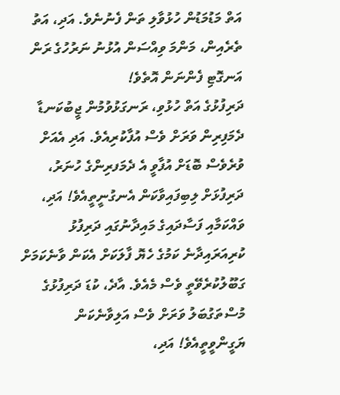އަތް މަޑުމަޑުން ހުޅުވާލި ތަން ފެނުނެވެ. އަދި، އަތު ތެރެއިން، މަންމަ ވިއްސަން އުޅުނު ނަރުހުގެ ރަން އަނގޮޓި ފެންނަން އޮތެވެ!
ދަރިފުޅުގެ އަތް ހުޅުވި، ރަނގަޅުވުމުން ޖީބުކަނޑާ ދެމަފިރިން ވަރަށް ވެސް އުފާކުރިއެވެ. އަދި އެއަށް ވުރެވެސް ބޮޑަށް އުފާވީ އެ ދެމަފރިންގެ ހުނަރު، ދަރިފުޅަށް ލިބިފައިވާކަން އެނގުނީތީއެވެ! އަދި، ވައްކަމާއި ފަސާދައިގެ މައިދާނުގައި ދަރިފުޅު ކުރިއަރައިދާނެ ކަމުގެ ހެޔޮ ފާލަކަށް އެކަން ވާނެކަމަށް ގަބޫލުކުރެވޭތީ ވެސް މެއެވެ. އާދެ، ކުޑަ ދަރިފުޅުގެ މުސްތަގުބަލު ވަރަށް ވެސް އަލިވާނެކަން ޔަގީންވީތީއެވެ! އަދި،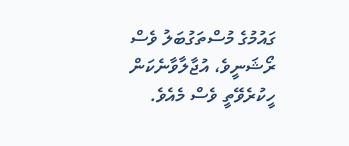ގައުމުގެ މުސްތަގުބަލު ވެސް ރޯޝަނީވެ، އުޖާލާވާނެކަން ހީކުރެވޭތީ ވެސް މެއެވެ.